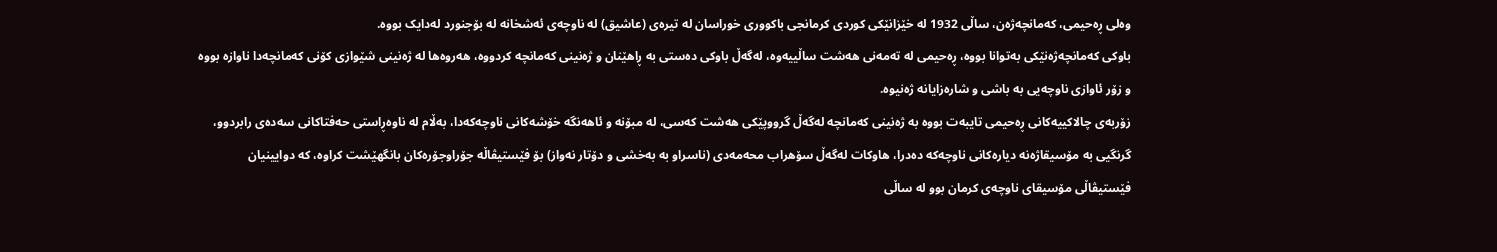وەلی ڕەحیمی، کەمانچەژەن، ساڵی 1932 لە خێزانێكی کوردی کرمانجی باکووری خوراسان لە تیرەی (عاشیق) لە ناوچەی ئەشخانە لە بۆجنورد لەدایک بووە.
باوکی کەمانچەژەنێکی بەتوانا بووە، ڕەحیمی لە تەمەنی هەشت ساڵییەوە، لەگەڵ باوکی دەستی بە ڕاهێنان و ژەنینی کەمانچە کردووە، هەروەها لە ژەنینی شێوازی کۆنی کەمانچەدا ناوازە بووە و زۆر ئاوازی ناوچەیی بە باشی و شارەزایانە ژەنیوە.
زۆربەی چالاکییەکانی ڕەحیمی تایبەت بووە بە ژەنینی کەمانچە لەگەڵ گرووپێکی هەشت کەسی، لە مبۆنە و ئاهەنگە خۆشەکانی ناوچەکەدا، بەڵام لە ناوەڕاستی حەفتاکانی سەدەی رابردوو، گرنگیی بە مۆسیقاژەنە دیارەکانی ناوچەکە دەدرا، هاوکات لەگەڵ سۆهراب محەمەدی (ناسراو بە بەخشی و دۆتار نەواز) بۆ فێستیڤاڵە جۆراوجۆرەکان بانگهێشت کراوە، کە دوایینیان فێستیڤاڵی مۆسیقای ناوچەی کرمان بوو لە ساڵی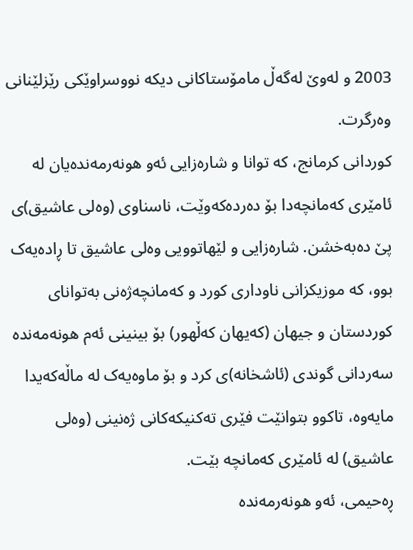2003 و لەوێ لەگەڵ مامۆستاکانی دیکە نووسراوێکی رێزلێنانی وەرگرت.
کوردانی کرمانج، کە توانا و شارەزایی ئەو هونەرمەندەیان لە ئامێری کەمانچەدا بۆ دەردەکەوێت، ناسناوی (وەلی عاشیق)ی پێ دەبەخشن. شارەزایی و لێهاتوویی وەلی عاشیق تا ڕادەیەک بوو، کە موزیکزانی ناوداری کورد و کەمانچەژەنی بەتوانای کوردستان و جیهان (کەیهان کەڵهور) بۆ بینینی ئەم هونەمەندە سەردانی گوندی (ئاشخانە)ی کرد و بۆ ماوەیەک لە ماڵەکەیدا مایەوە، تاکوو بتوانێت فێری تەکنیکەکانی ژەنینی (وەلی عاشیق) لە ئامێری کەمانچە بێت.
ڕەحیمی، ئەو هونەرمەندە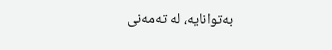بەتوانایە، لە تەمەنی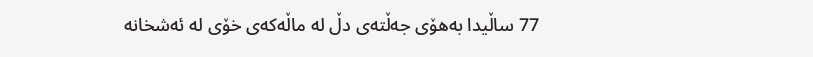77 ساڵیدا بەهۆی جەڵتەی دڵ لە ماڵەکەی خۆی لە ئەشخانە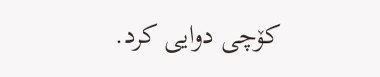کۆچی دوایی کرد.